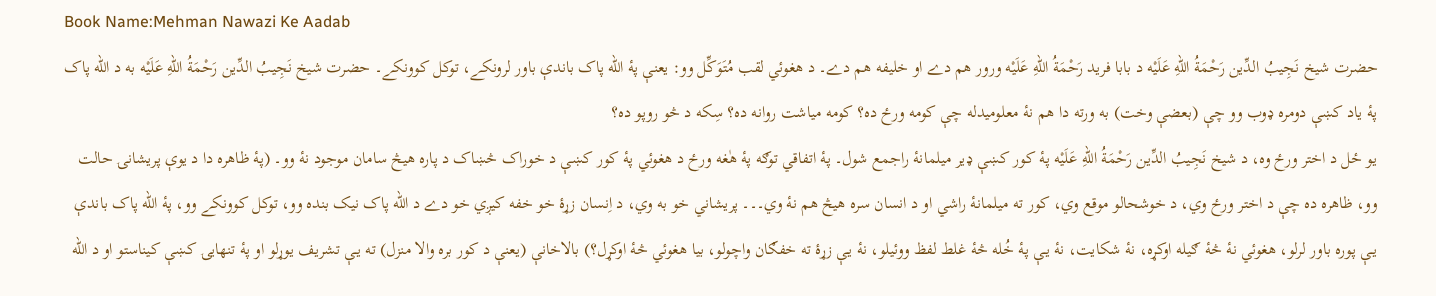Book Name:Mehman Nawazi Ke Aadab
حضرت شيخ نَجِيبُ الدِّين رَحْمَةُ اللهِ عَلَيْه د بابا فريد رَحْمَةُ اللهِ عَلَيْه ورور هم دے او خليفه هم دے۔ د هغوئي لقب مُتَوَکِّل وو: يعنې پۀ الله پاک باندې باور لرونکے، توکل کوونکے۔ حضرت شيخ نَجِيبُ الدِّين رَحْمَةُ اللهِ عَلَيْه به د الله پاک پۀ ياد کښې دومره ډوب وو چې (بعضې وخت) به ورته دا هم نۀ معلوميدله چې کومه ورځ ده؟ کومه مياشت روانه ده؟ سِکه د څو روپو ده؟
يو ځل د اختر ورځ وه، د شيخ نَجِيبُ الدِّين رَحْمَةُ اللهِ عَلَيْه پۀ کور کښې ډير ميلمانۀ راجمع شول۔ پۀ اتفاقي توګه پۀ هٰغه ورځ د هغوئي پۀ کور کښې د خوراک څښاک د پاره هيڅ سامان موجود نۀ وو۔ (پۀ ظاهره دا د يوې پريشانۍ حالت وو، ظاهره ده چې د اختر ورځ وي، د خوشحالو موقع وي، کور ته ميلمانۀ راشي او د انسان سره هيڅ هم نۀ وي۔۔۔ پريشاني خو به وي، د اِنسان زړۀ خو خفه کيږي خو دے د الله پاک نيک بنده وو، توکل کوونکے وو، پۀ الله پاک باندې يـې پوره باور لرلو، هغوئي نۀ څۀ ګيله اوکړه، نۀ شکايت، نۀ يـې پۀ خُله څۀ غلط لفظ ووئيلو، نۀ يـې زړۀ ته خفګان واچولو، بيا هغوئي څۀ اوکړل؟) بالاخانې (يعنې د کور بره والا منزل) ته يـې تشريف يوړلو او پۀ تنهايۍ کښې کيناستو او د الله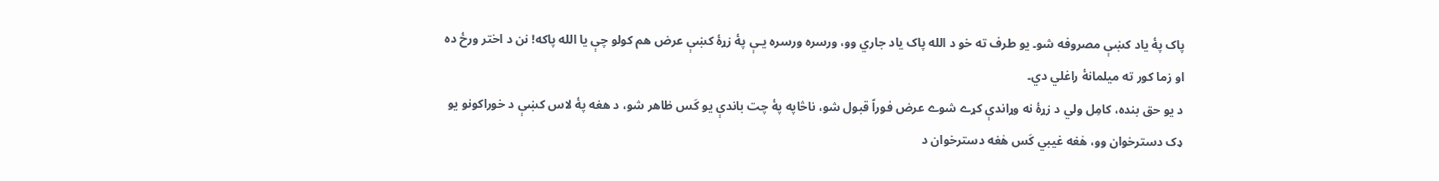پاک پۀ ياد کښې مصروفه شو۔ يو طرف ته خو د الله پاک ياد جاري وو، ورسره ورسره يـې پۀ زړۀ کښې عرض هم کولو چې يا الله پاکه! نن د اختر ورځ ده او زما کور ته ميلمانۀ راغلي دي۔
د يو حق بنده، کامِل ولي د زړۀ نه وړاندې کړے شوے عرض فوراً قبول شو، ناڅاپه پۀ چت باندې يو کَس ظاهر شو، د هغه پۀ لاس کښې د خوراکونو يو ډک دسترخوان وو، هٰغه غيبي کَس هٰغه دسترخوان د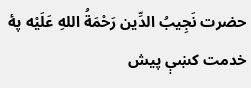حضرت نَجِيبُ الدِّين رَحْمَةُ اللهِ عَلَيْه پۀ خدمت کښې پيش